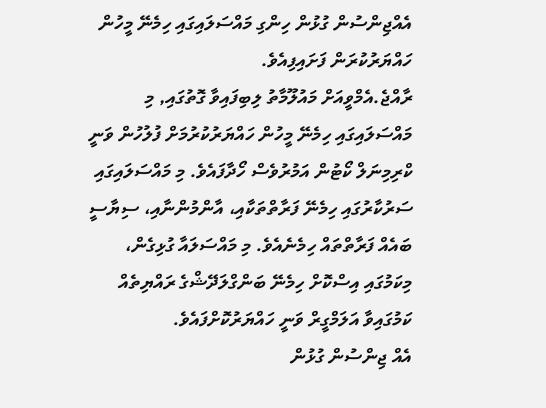އެއްޖިންސުން ގުޅުން ހިންގި މައްސަލައިގައި ހިމެނޭ މީހުން ހައްޔަރުކުރަން ފަށައިފިއެވެ.
ރާއްޖެ.އެމްވީއަށް މައުލޫމާތު ލިބިފައިވާ ގޮތުގައި, މި މައްސަލައިގައި ހިމެނޭ މީހުން ހައްޔަރުކުރުމަށް ފުލުހުން ވަނީ ކްރިމިނަލް ކޯޓުން އަމުރުވެސް ހޯދާފައެވެ. މި މައްސަލައިގައި ސަރުކާރުގައި ހިމެނޭ ފަރާތްތަކާއި، އާންމުންނާއި، ސިޔާސީ ބައެއް ފަރާތްތައް ހިމެނެއެވެ. މި މައްސަލައާ ގުޅިގެން، މިކަމުގައި އިސްކޮށް ހިމެނޭ ބަންގްލަދޭޝްގެ ރައްޔިތެއް ކަމުގައިވާ އަލަމްގީރް ވަނީ ހައްޔަރުކޮށްފައެވެ.
އެއް ޖިންސުން ގުޅުން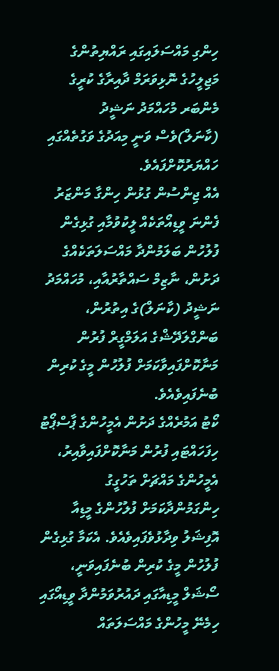ހިންގި މައްސަލައިގައި ރައްޔިތުންގެ މަޖިލީހުގެ ނޮޅިވަރަމް ދާއިރާގެ ކުރީގެ މެންބަރ މުހައްމަދު ނަޝީދު (ކާނަލް)ވެސް ވަނީ މިއަދުގެ ވަގުތެއްގައި ހައްޔަރުކޮށްފައެވެ.
އެއް ޖިންސުން ގުޅުން ހިންގާ މަންޒަރު ފެންނަ ވީޑިއޯތަކެއް ލީކުވުމާއި ގުޅިގެން ފުލުހުން ބަލަމުންދާ މައްސަލަތަކެއްގެ ދަށުން، ނާޒިމް ސައްތާރުއާއި، މުހައްމަދު ނަޝީދު (ކާނަލް)ގެ އިތުރުން، ބަންގްލަދޭޝްގެ އަލަމްގީރް ފުރުން މަނާކޮށްފައިވާކަމަށް ފުލުހުން މީގެ ކުރިން ބުނެފައިވެއެވެ.
ކޯޓު އަމުރެއްގެ ދަށުން އެމީހުންގެ ޕާސްޕޯޓު ހިފަހައްޓައި ފުރުން މަނާކޮށްފައިވާއިރު، އެމީހުންގެ މައްޗަށް ތަހުގީގު ހިންގަމުންދާކަމަށް ފުލުހުންގެ މީޑިއާ އޮފިޝަލު ވިދާޅުވެފައިވެއެވެ. އެކަމާ ގުޅިގެން ފުލުހުން މީގެ ކުރިން ބުނެފައިވަނީ، ސޯޝަލް މީޑިއާގައި ދައުރުވަމުންދާ ވީޑިއޯގައި ހިމެނޭ މީހުންގެ މައްސަލަތައް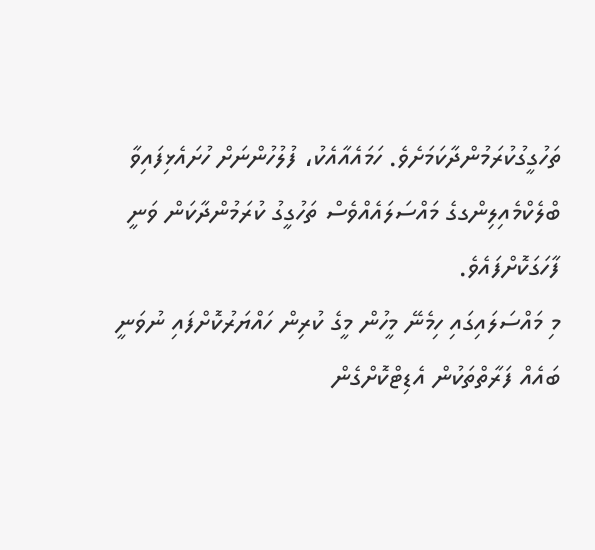ތަހުގީގުކުރަމުންދާކަމަށެވެ. ހަމައެއާއެކު، ފުލުހުންނަށް ހުށައެޅިފައިވާ ބްލެކްމެއިލިންގގެ މައްސަލައެއްވެސް ތަހުގީގު ކުރަމުންދާކަން ވަނީ ފާހަގަކޮށްފައެވެ.
މި މައްސަލައިގައި ހިމެނޭ މީހުން މީގެ ކުރިން ހައްޔަރުކޮށްފައި ނުވަނީ ބައެއް ފަރާތްތަކުން އެޑިޓްކޮށްގެން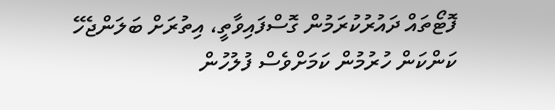ފޮޓޯތައް ދައުރުކުރަމުން ގޮސްފައިވާތީ، އިތުރަށް ބަލަންޖެހޭ ކަންކަން ހުރުމުން ކަމަށްވެސް ފުލުހުން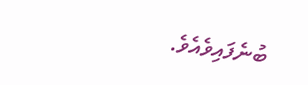ބުނެފައިވެއެވެ.